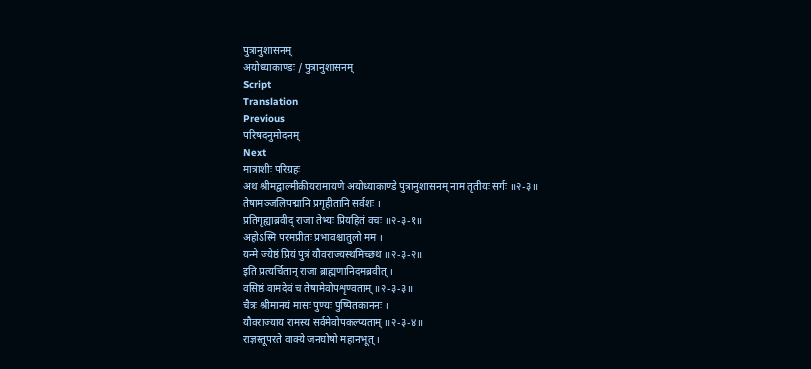पुत्रानुशासनम्
अयोध्याकाण्डः / पुत्रानुशासनम्
Script
Translation
Previous
परिषदनुमोदनम्
Next
मात्राशीः परिग्रहः
अथ श्रीमद्वाल्मीकीयरामायणे अयोध्याकाण्डे पुत्रानुशासनम् नाम तृतीयः सर्गः ॥२-३॥
तेषामञ्जलिपद्मानि प्रगृहीतानि सर्वशः ।
प्रतिगृह्याब्रवीद् राजा तेभ्यः प्रियहितं वचः ॥२-३-१॥
अहोऽस्मि परमप्रीतः प्रभावश्चातुलो मम ।
यन्मे ज्येष्ठं प्रियं पुत्रं यौवराज्यस्थमिच्छथ ॥२-३-२॥
इति प्रत्यर्चितान् राजा ब्राह्मणानिदमब्रवीत् ।
वसिष्ठं वामदेवं च तेषामेवोपशृण्वताम् ॥२-३-३॥
चैत्रः श्रीमानयं मासः पुण्यः पुष्पितकाननः ।
यौवराज्याय रामस्य सर्वमेवोपकल्प्यताम् ॥२-३-४॥
राज्ञस्तूपरते वाक्ये जनघोषो महानभूत् ।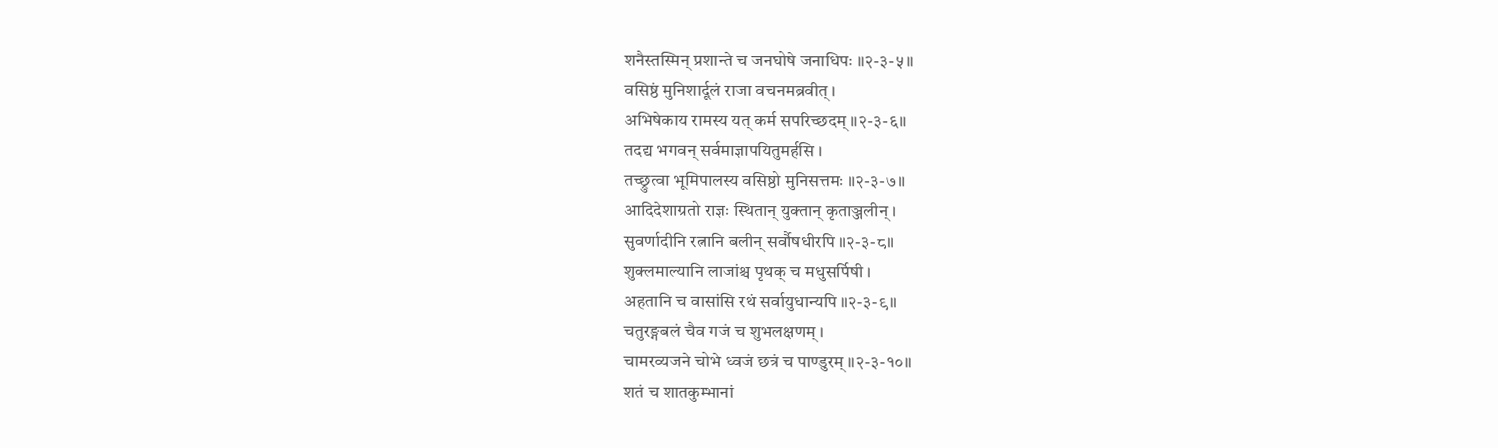शनैस्तस्मिन् प्रशान्ते च जनघोषे जनाधिपः ॥२-३-५॥
वसिष्ठं मुनिशार्दूलं राजा वचनमब्रवीत् ।
अभिषेकाय रामस्य यत् कर्म सपरिच्छदम् ॥२-३-६॥
तदद्य भगवन् सर्वमाज्ञापयितुमर्हसि ।
तच्छ्रुत्वा भूमिपालस्य वसिष्ठो मुनिसत्तमः ॥२-३-७॥
आदिदेशाग्रतो राज्ञः स्थितान् युक्तान् कृताञ्जलीन् ।
सुवर्णादीनि रत्नानि बलीन् सर्वौषधीरपि ॥२-३-८॥
शुक्लमाल्यानि लाजांश्च पृथक् च मधुसर्पिषी ।
अहतानि च वासांसि रथं सर्वायुधान्यपि ॥२-३-९॥
चतुरङ्गबलं चैव गजं च शुभलक्षणम् ।
चामरव्यजने चोभे ध्वजं छत्रं च पाण्डुरम् ॥२-३-१०॥
शतं च शातकुम्भानां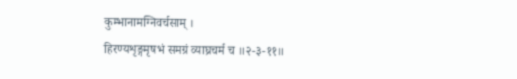कुम्भानामग्निवर्चसाम् ।
हिरण्यशृङ्गमृषभं समग्रं व्याघ्रचर्म च ॥२-३-११॥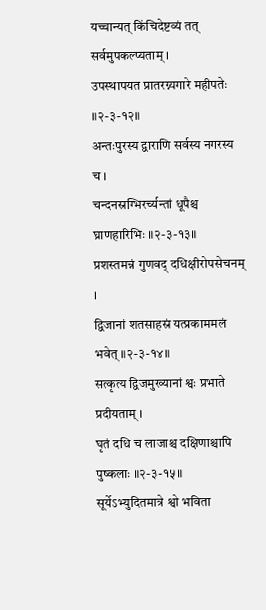यच्चान्यत् किंचिदेष्टव्यं तत् सर्वमुपकल्प्यताम् ।
उपस्थापयत प्रातरग्न्यगारे महीपतेः ॥२-३-१२॥
अन्तःपुरस्य द्वाराणि सर्वस्य नगरस्य च ।
चन्दनस्रग्भिरर्च्यन्तां धूपैश्च घ्राणहारिभिः ॥२-३-१३॥
प्रशस्तमन्नं गुणवद् दधिक्षीरोपसेचनम् ।
द्विजानां शतसाहस्रं यत्प्रकाममलं भवेत् ॥२-३-१४॥
सत्कृत्य द्विजमुख्यानां श्वः प्रभाते प्रदीयताम् ।
घृतं दधि च लाजाश्च दक्षिणाश्चापि पुष्कलाः ॥२-३-१५॥
सूर्येऽभ्युदितमात्रे श्वो भविता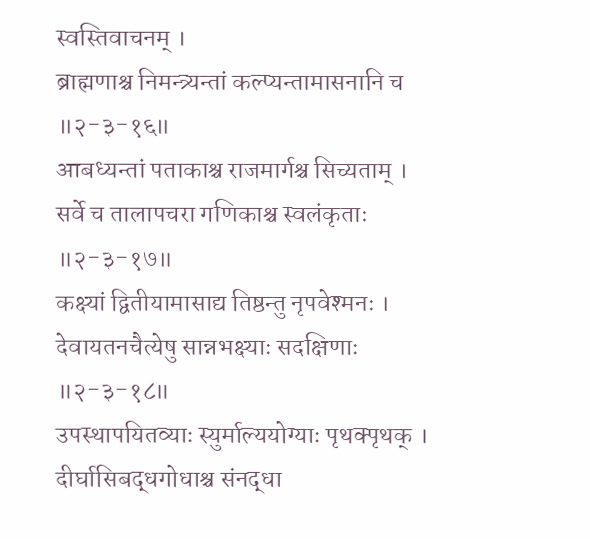स्वस्तिवाचनम् ।
ब्राह्मणाश्च निमन्त्र्यन्तां कल्प्यन्तामासनानि च ॥२-३-१६॥
आबध्यन्तां पताकाश्च राजमार्गश्च सिच्यताम् ।
सर्वे च तालापचरा गणिकाश्च स्वलंकृताः ॥२-३-१७॥
कक्ष्यां द्वितीयामासाद्य तिष्ठन्तु नृपवेश्मनः ।
देवायतनचैत्येषु सान्नभक्ष्याः सदक्षिणाः ॥२-३-१८॥
उपस्थापयितव्याः स्युर्माल्ययोग्याः पृथक्पृथक् ।
दीर्घासिबद्धगोधाश्च संनद्धा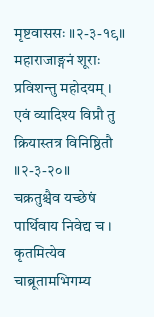मृष्टवाससः ॥२-३-१९॥
महाराजाङ्गनं शूराः प्रविशन्तु महोदयम् ।
एवं व्यादिश्य विप्रौ तु क्रियास्तत्र विनिष्ठितौ ॥२-३-२०॥
चक्रतुश्चैव यच्छेषं पार्थिवाय निवेद्य च ।
कृतमित्येव चाब्रूतामभिगम्य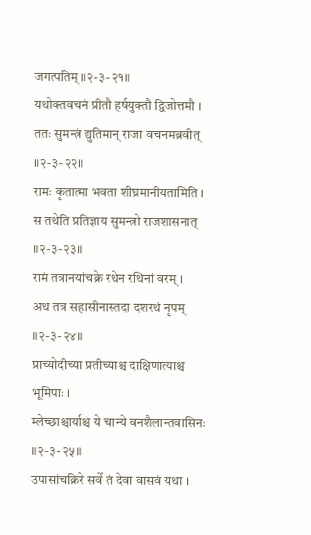जगत्पतिम् ॥२-३-२१॥
यथोक्तवचनं प्रीतौ हर्षयुक्तौ द्विजोत्तमौ ।
ततः सुमन्त्रं द्युतिमान् राजा वचनमब्रवीत् ॥२-३-२२॥
रामः कृतात्मा भवता शीघ्रमानीयतामिति ।
स तथेति प्रतिज्ञाय सुमन्त्रो राजशासनात् ॥२-३-२३॥
रामं तत्रानयांचक्रे रथेन रथिनां वरम् ।
अथ तत्र सहासीनास्तदा दशरथं नृपम् ॥२-३-२४॥
प्राच्योदीच्या प्रतीच्याश्च दाक्षिणात्याश्च भूमिपाः ।
म्लेच्छाश्चार्याश्च ये चान्ये वनशैलान्तवासिनः ॥२-३-२५॥
उपासांचक्रिरे सर्वे तं देवा वासवं यथा ।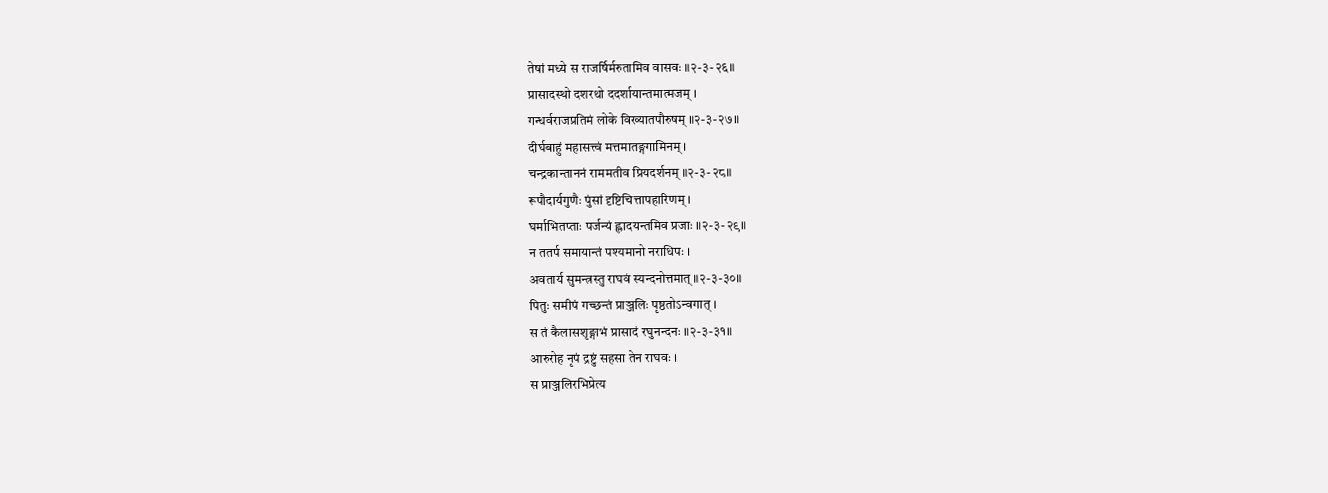तेषां मध्ये स राजर्षिर्मरुतामिव वासवः ॥२-३-२६॥
प्रासादस्थो दशरथो ददर्शायान्तमात्मजम् ।
गन्धर्वराजप्रतिमं लोके विख्यातपौरुषम् ॥२-३-२७॥
दीर्घबाहुं महासत्त्वं मत्तमातङ्गगामिनम् ।
चन्द्रकान्ताननं राममतीव प्रियदर्शनम् ॥२-३-२८॥
रूपौदार्यगुणैः पुंसां दृष्टिचित्तापहारिणम् ।
घर्माभितप्ताः पर्जन्यं ह्लादयन्तमिव प्रजाः ॥२-३-२९॥
न ततर्प समायान्तं पश्यमानो नराधिपः ।
अवतार्य सुमन्त्रस्तु राघवं स्यन्दनोत्तमात् ॥२-३-३०॥
पितुः समीपं गच्छन्तं प्राञ्जलिः पृष्ठतोऽन्वगात् ।
स तं कैलासशृङ्गाभं प्रासादं रघुनन्दनः ॥२-३-३१॥
आरुरोह नृपं द्रष्टुं सहसा तेन राघवः ।
स प्राञ्जलिरभिप्रेत्य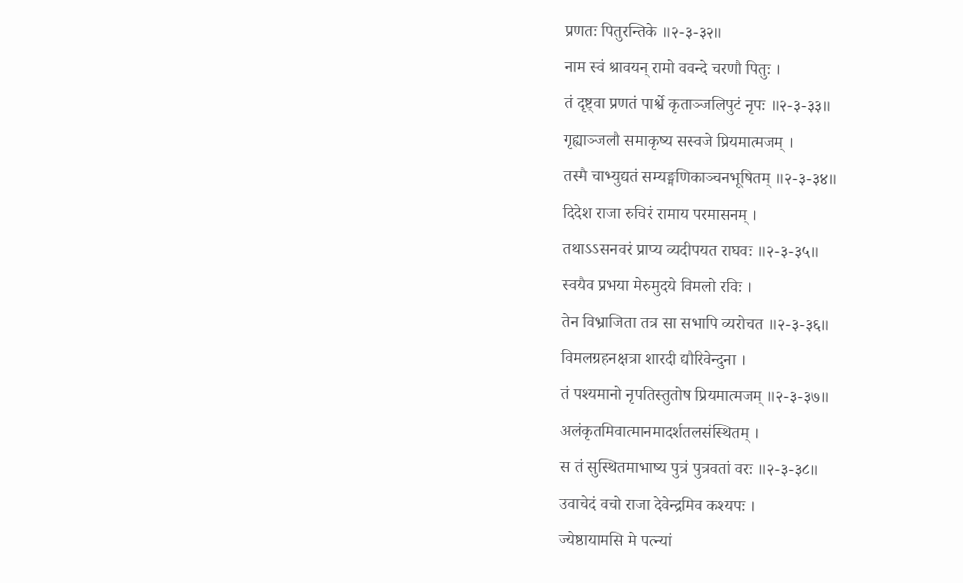प्रणतः पितुरन्तिके ॥२-३-३२॥
नाम स्वं श्रावयन् रामो ववन्दे चरणौ पितुः ।
तं दृष्ट्वा प्रणतं पार्श्वे कृताञ्जलिपुटं नृपः ॥२-३-३३॥
गृह्याञ्जलौ समाकृष्य सस्वजे प्रियमात्मजम् ।
तस्मै चाभ्युद्यतं सम्यङ्मणिकाञ्चनभूषितम् ॥२-३-३४॥
दिदेश राजा रुचिरं रामाय परमासनम् ।
तथाऽऽसनवरं प्राप्य व्यदीपयत राघवः ॥२-३-३५॥
स्वयैव प्रभया मेरुमुदये विमलो रविः ।
तेन विभ्राजिता तत्र सा सभापि व्यरोचत ॥२-३-३६॥
विमलग्रहनक्षत्रा शारदी द्यौरिवेन्दुना ।
तं पश्यमानो नृपतिस्तुतोष प्रियमात्मजम् ॥२-३-३७॥
अलंकृतमिवात्मानमादर्शतलसंस्थितम् ।
स तं सुस्थितमाभाष्य पुत्रं पुत्रवतां वरः ॥२-३-३८॥
उवाचेदं वचो राजा देवेन्द्रमिव कश्यपः ।
ज्येष्ठायामसि मे पत्न्यां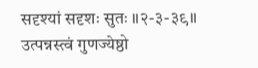सदृश्यां सदृशः सुतः ॥२-३-३९॥
उत्पन्नस्त्वं गुणज्येष्ठो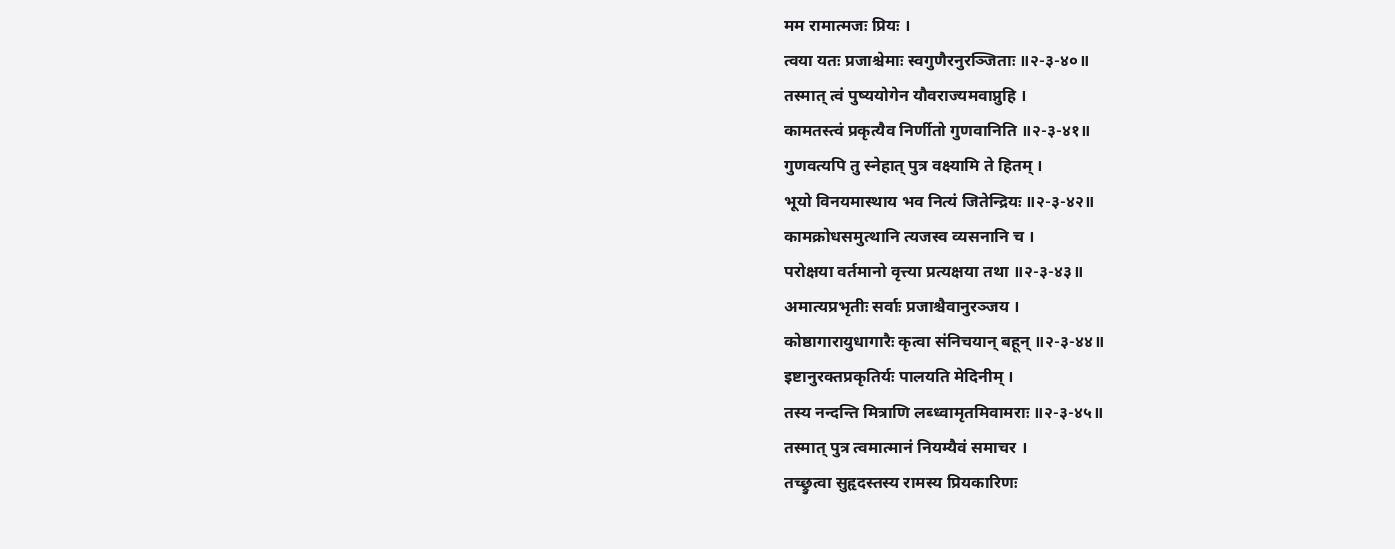मम रामात्मजः प्रियः ।
त्वया यतः प्रजाश्चेमाः स्वगुणैरनुरञ्जिताः ॥२-३-४०॥
तस्मात् त्वं पुष्ययोगेन यौवराज्यमवाप्नुहि ।
कामतस्त्वं प्रकृत्यैव निर्णीतो गुणवानिति ॥२-३-४१॥
गुणवत्यपि तु स्नेहात् पुत्र वक्ष्यामि ते हितम् ।
भूयो विनयमास्थाय भव नित्यं जितेन्द्रियः ॥२-३-४२॥
कामक्रोधसमुत्थानि त्यजस्व व्यसनानि च ।
परोक्षया वर्तमानो वृत्त्या प्रत्यक्षया तथा ॥२-३-४३॥
अमात्यप्रभृतीः सर्वाः प्रजाश्चैवानुरञ्जय ।
कोष्ठागारायुधागारैः कृत्वा संनिचयान् बहून् ॥२-३-४४॥
इष्टानुरक्तप्रकृतिर्यः पालयति मेदिनीम् ।
तस्य नन्दन्ति मित्राणि लब्ध्वामृतमिवामराः ॥२-३-४५॥
तस्मात् पुत्र त्वमात्मानं नियम्यैवं समाचर ।
तच्छ्रुत्वा सुहृदस्तस्य रामस्य प्रियकारिणः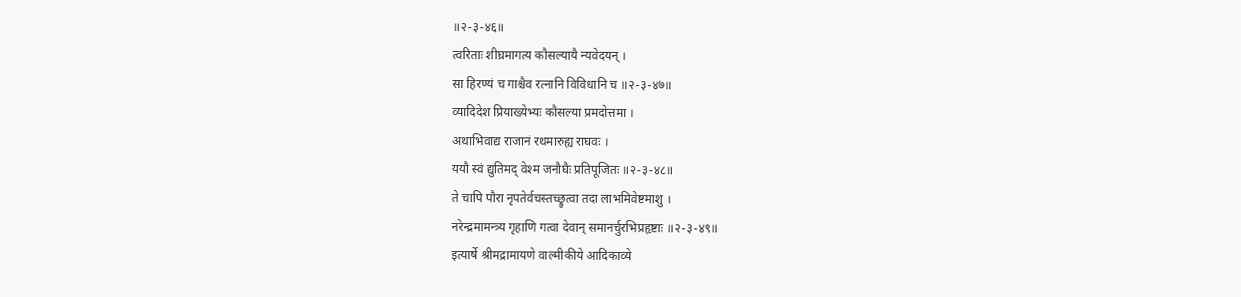॥२-३-४६॥
त्वरिताः शीघ्रमागत्य कौसल्यायै न्यवेदयन् ।
सा हिरण्यं च गाश्चैव रत्नानि विविधानि च ॥२-३-४७॥
व्यादिदेश प्रियाख्येभ्यः कौसल्या प्रमदोत्तमा ।
अथाभिवाद्य राजानं रथमारुह्य राघवः ।
ययौ स्वं द्युतिमद् वेश्म जनौघैः प्रतिपूजितः ॥२-३-४८॥
ते चापि पौरा नृपतेर्वचस्तच्छ्रुत्वा तदा लाभमिवेष्टमाशु ।
नरेन्द्रमामन्त्र्य गृहाणि गत्वा देवान् समानर्चुरभिप्रहृष्टाः ॥२-३-४९॥
इत्यार्षे श्रीमद्रामायणे वाल्मीकीये आदिकाव्ये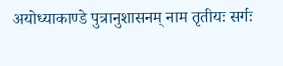अयोध्याकाण्डे पुत्रानुशासनम् नाम तृतीयः सर्गः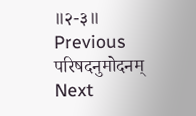॥२-३॥
Previous
परिषदनुमोदनम्
Next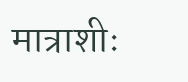मात्राशीः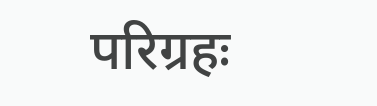परिग्रहः